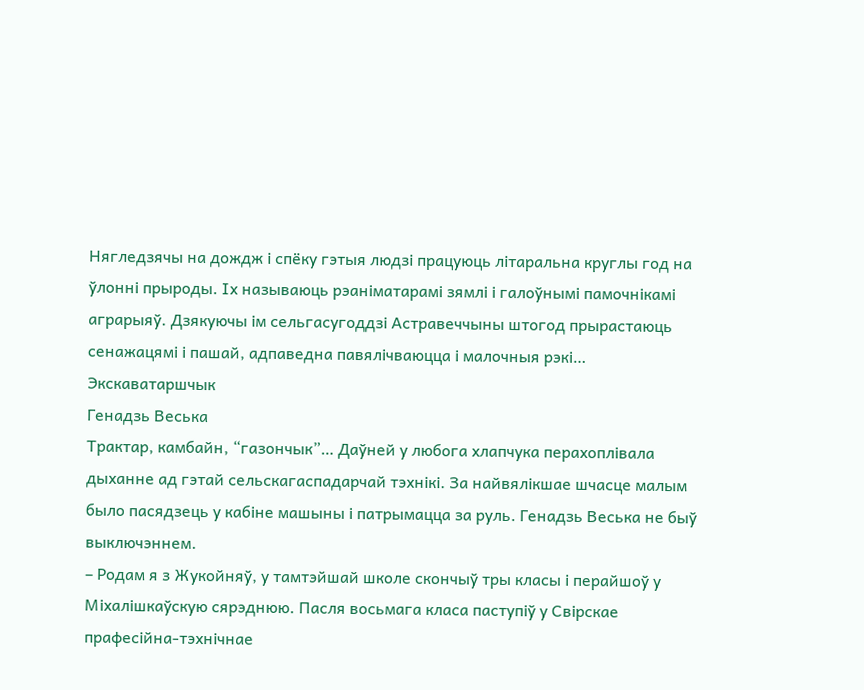Нягледзячы на дождж і спёку гэтыя людзі працуюць літаральна круглы год на ўлонні прыроды. Іх называюць рэаніматарамі зямлі і галоўнымі памочнікамі аграрыяў. Дзякуючы ім сельгасугоддзі Астравеччыны штогод прырастаюць сенажацямі і пашай, адпаведна павялічваюцца і малочныя рэкі…
Экскаватаршчык
Генадзь Веська
Трактар, камбайн, “газончык”… Даўней у любога хлапчука перахоплівала дыханне ад гэтай сельскагаспадарчай тэхнікі. За найвялікшае шчасце малым было пасядзець у кабіне машыны і патрымацца за руль. Генадзь Веська не быў выключэннем.
– Родам я з Жукойняў, у тамтэйшай школе скончыў тры класы і перайшоў у Міхалішкаўскую сярэднюю. Пасля восьмага класа паступіў у Свірскае прафесійна-тэхнічнае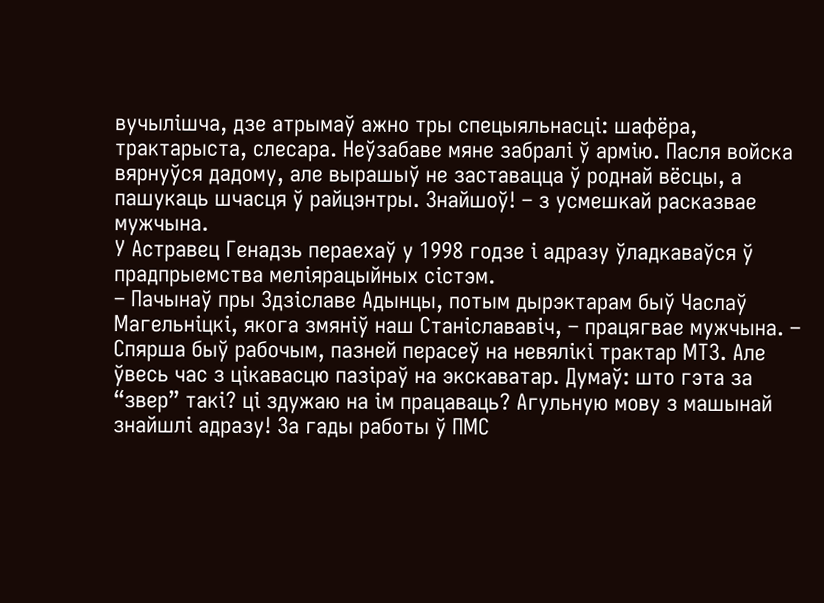вучылішча, дзе атрымаў ажно тры спецыяльнасці: шафёра, трактарыста, слесара. Неўзабаве мяне забралі ў армію. Пасля войска вярнуўся дадому, але вырашыў не заставацца ў роднай вёсцы, а пашукаць шчасця ў райцэнтры. Знайшоў! – з усмешкай расказвае мужчына.
У Астравец Генадзь пераехаў у 1998 годзе і адразу ўладкаваўся ў прадпрыемства меліярацыйных сістэм.
– Пачынаў пры Здзіславе Адынцы, потым дырэктарам быў Часлаў Магельніцкі, якога змяніў наш Станіслававіч, – працягвае мужчына. – Спярша быў рабочым, пазней перасеў на невялікі трактар МТЗ. Але ўвесь час з цікавасцю пазіраў на экскаватар. Думаў: што гэта за “звер” такі? ці здужаю на ім працаваць? Агульную мову з машынай знайшлі адразу! За гады работы ў ПМС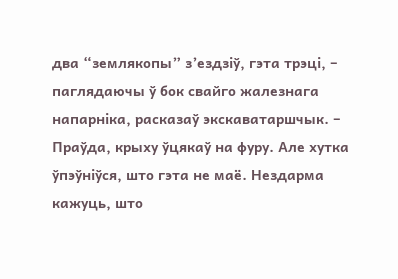два “землякопы” з’ездзіў, гэта трэці, – паглядаючы ў бок свайго жалезнага напарніка, расказаў экскаватаршчык. – Праўда, крыху ўцякаў на фуру. Але хутка ўпэўніўся, што гэта не маё. Нездарма кажуць, што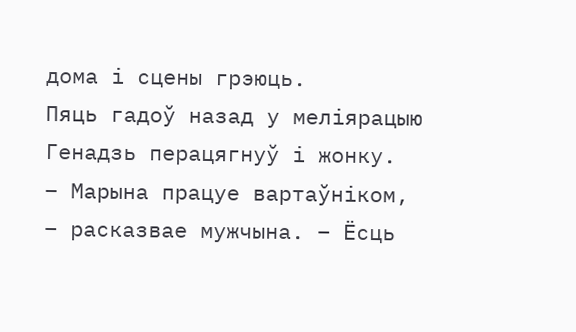дома і сцены грэюць.
Пяць гадоў назад у меліярацыю Генадзь перацягнуў і жонку.
– Марына працуе вартаўніком, – расказвае мужчына. – Ёсць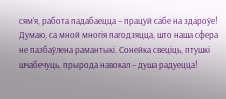сям’я, работа падабаецца – працуй сабе на здароўе! Думаю, са мной многія пагодзяцца, што наша сфера не пазбаўлена рамантыкі. Сонейка свеціць, птушкі шчабечуць, прырода навокал – душа радуецца!